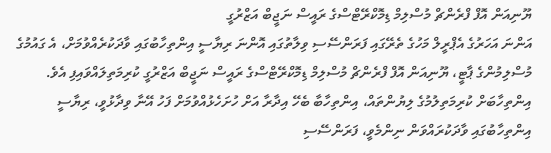ޔޫނިއަން އޮފް ފްރެންޗް މުސްލިމް ޑިމޮކްރޭޓްސްގެ ރައީސް ނަޖީބް އަޒްރުގީ
އަންނަ އަހަރުގެ އެޕްރީލް މަހުގެ ތެރޭގައި ފަރަންސޭސި ވިލާތުގައި އޮންނަ ރިޔާސީ އިންތިހާބުގައި ވާދަކުރެއްވުމަށް، އެ ގައުމުގެ މުސްލިމުންގެ ޕާޓީ، ޔޫނިއަން އޮފް ފްރެންޗް މުސްލިމް ޑިމޮކްރޭޓްސްގެ ރައީސް ނަޖީބް އަޒްރުގީ ކުރިމަތިލައްވައިފި އެވެ.
އިންތިހާބަށް ކުރިމަތިލުމުގެ ލިޔުންތައް، އިންތިހާބާ ބެހޭ އިދާރާ އަށް ހުށަހެޅުއްވުމަށް ފަހު އޭނާ ވިދާޅުވީ، ރިޔާސީ އިންތިހާބުގައި ވާދަކުރައްވަން ނިންމެވީ، ފަރަންސޭސި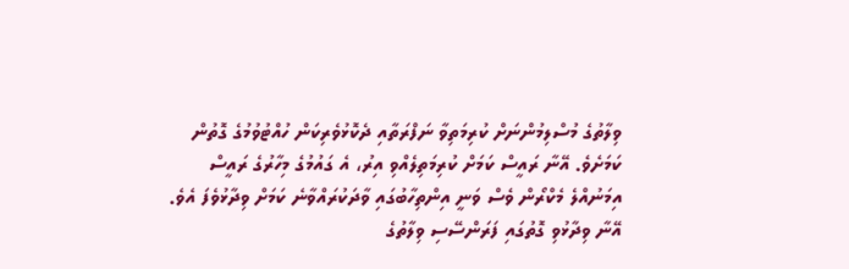ވިލާތުގެ މުސްލިމުންނަށް ކުރިމަތިވާ ނަފްރަތާއި ދެކޮޅުވެރިކަން ހުއްޓުވުމުގެ ގޮތުން ކަމަށެވެ. އޭނާ ރައީސް ކަމަށް ކުރިމަތިލެއްވި އިރު، އެ ގައުމުގެ މިހާރުގެ ރައީސް އިމަނުއްލެ މެކްރޯން ވެސް ވަނީ އިންތިހާބުގައި ވާދަކުރައްވާނެ ކަމަށް ވިދާޅުވެފަ އެވެ.
އޭނާ ވިދާޅުވި ގޮތުގައި ފަރަންސޭސި ވިލާތުގެ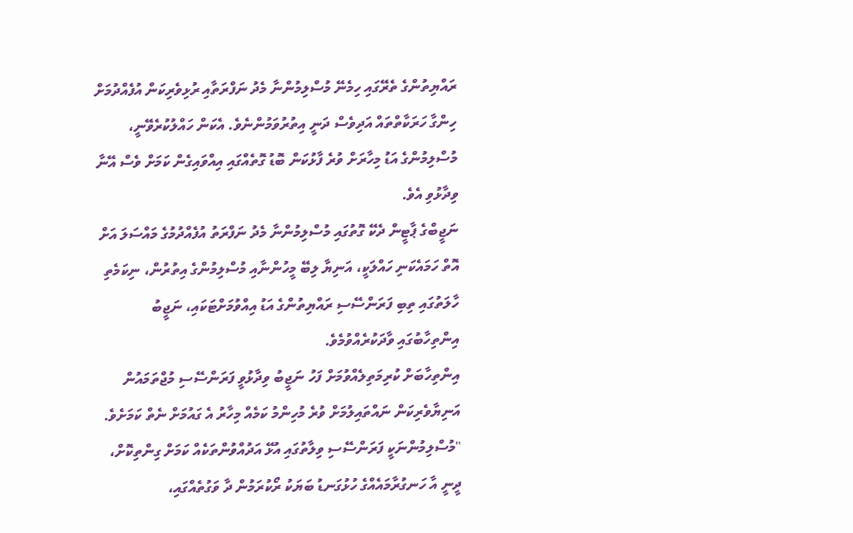ރައްޔިތުންގެ ތެރޭގައި ހިމެނޭ މުސްލިމުންނާ މެދު ނަފްރަތާއި ރުޅިވެރިކަން އުފެއްދުމަށް ހިންގާ ހަރަކާތްތައް އަދިވެސް ދަނީ އިތުރުވަމުންނެވެ. އެކަން ހައްލުކުރެވޭނީ، މުސްލިމުންގެ އަޑު މިހާރަށް ވުރެ ފާޅުކަން ބޮޑު ގޮތެއްގައި އިއްވައިގެން ކަމަށް ވެސް އޭނާ ވިދާޅުވި އެވެ.
ނަޖީބްގެ ޕާޓީން ދެކޭ ގޮތުގައި މުސްލިމުންނާ މެދު ނަފްރަތު އުފެއްދުމުގެ މައްސަލަ އަށް އޮތް ހަމައެކަނި ހައްލަކީ، އަނިޔާ ލިބޭ މީހުންނާއި މުސްލިމުންގެ އިތުރުން، ނިކަމެތި ހާލަތުގައި ތިބި ފަރަންސޭސި ރައްޔިތުންގެ އަޑު އިއްވުމަށްޓަކައި، ނަޖީބު އިންތިހާބުގައި ވާދަކުރެއްވުމެވެ.
އިންތިހާބަށް ކުރިމަތިލެއްވުމަށް ފަހު ނަޖީބު ވިދާޅުވީ ފަރަންސޭސި މުޖްތަމައުން އަނިޔާވެރިކަން ނައްތައިލުމަށް ވުރެ މުހިންމު ކަމެއް މިހާރު އެ ގައުމަށް ނެތް ކަމަށެވެ.
"މުސްލިމުންނަކީ ފަރަންސޭސި ވިލާތުގައި އުޅޭ އަދުއްވުންތަކެއް ކަމަށް ގިންތިކޮށް، ދީނީ އާ ހަނގުރާމައެއްގެ ހުޅުގަނޑު ބަޔަކު ރޯކުރަމުން ދާ ވަގުތެއްގައި،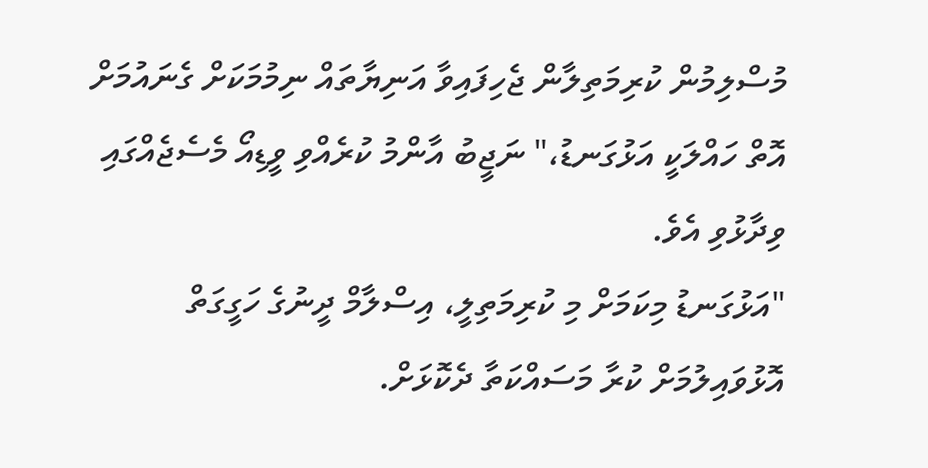މުސްލިމުން ކުރިމަތިލާން ޖެހިފައިވާ އަނިޔާތައް ނިމުމަކަށް ގެނައުމަށް އޮތް ހައްލަކީ އަޅުގަނޑު،" ނަޖީބު އާންމު ކުރެއްވި ވީޑިއޯ މެސެޖެއްގައި ވިދާޅުވި އެވެ.
"އަޅުގަނޑު މިކަމަށް މި ކުރިމަތިލީ، އިސްލާމް ދީނުގެ ހަގީގަތް އޮޅުވައިލުމަށް ކުރާ މަސައްކަތާ ދެކޮޅަށް.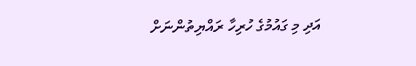އަދި މި ގައުމުގެ ހުރިހާ ރައްޔިތުންނަށް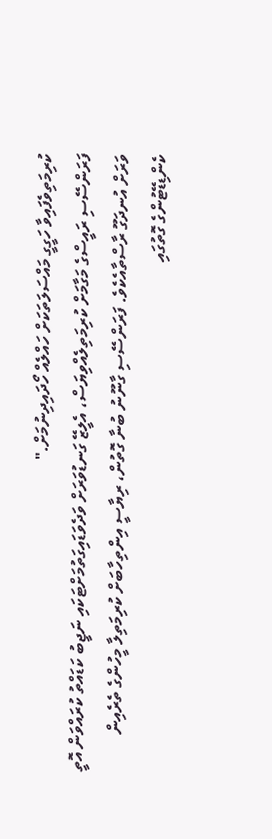ކުރިމަތިވެފައިވާ ހަގީގީ މައްސަލަތަކަށް ހައްލެއް ހޯދައިދިނުމަށް."
ފަރަންސޭސި ރައީސްގެ މަގާމަށް ކުރިމަތިލެއްވިޔަސް، އެލީޒޭ ގަނޑުވަރަށް ވަދެވަޑައިގަތުމަށްޓަކައި ނަޖީބު ކަޑައްތު ކުރައްވަން އޮތީ ވަރަށް އުނދަގޫ ރާސްތާއެކެވެ. ފަރަންސޭސި ގާނޫނު ބުނާ ގޮތުން، ރިޔާސީ އިންތިހާބަށް ކުރިމަތިލާ މީހުންގެ ތެރެއިން ކެންޑިޑޭޓުންގެ ގޮތުގައި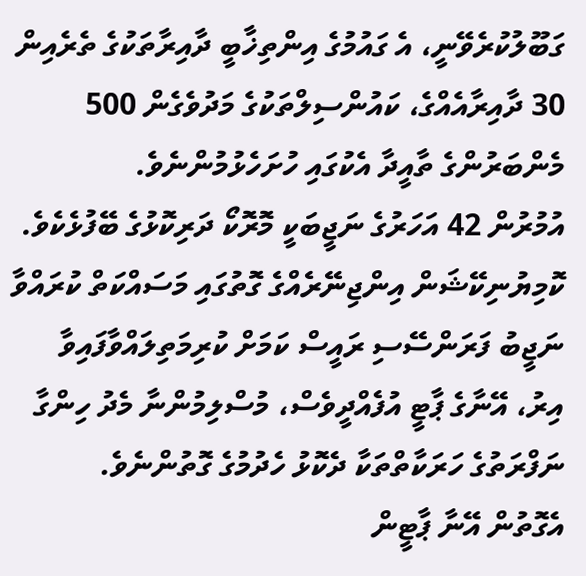ގަބޫލުކުރެވޭނީ، އެ ގައުމުގެ އިންތިޚާބީ ދާއިރާތަކުގެ ތެރެއިން 30 ދާއިރާއެއްގެ، ކައުންސިލްތަކުގެ މަދުވެގެން 500 މެންބަރުންގެ ތާއީދާ އެކުގައި ހުށަހެޅުމުންނެވެ.
އުމުރުން 42 އަހަރުގެ ނަޖީބަކީ މޮރޮކޯ ދަރިކޮޅުގެ ބޭފުޅެކެވެ. ކޮމިޔުނިކޭޝަން އިންޖިނޭރެއްގެ ގޮތުގައި މަސައްކަތް ކުރައްވާ ނަޖީބު ފަރަންސޭސި ރައީސް ކަމަށް ކުރިމަތިލައްވާފައިވާ އިރު، އޭނާގެ ޕާޓީ އުފެއްދީވެސް، މުސްލިމުންނާ މެދު ހިންގާ ނަފްރަތުގެ ހަރަކާތްތަކާ ދެކޮޅު ހެދުމުގެ ގޮތުންނެވެ.
އެގޮތުން އޭނާ ޕާޓީން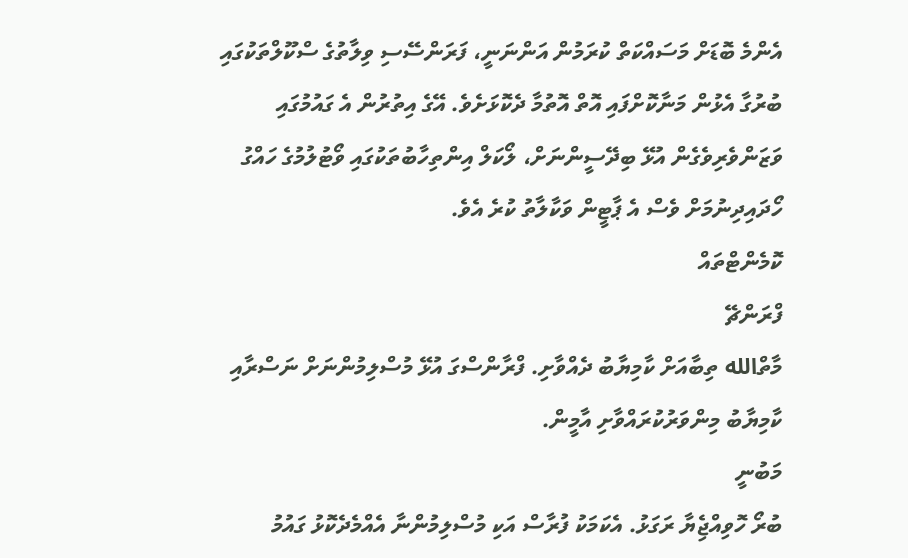އެންމެ ބޮޑަށް މަސައްކަތް ކުރަމުން އަންނަނީ، ފަރަންސޭސި ވިލާތުގެ ސްކޫލްތަކުގައި ބުރުގާ އެޅުން މަނާކޮށްފައި އޮތް އޮތުމާ ދެކޮޅަށެވެ. އޭގެ އިތުރުން އެ ގައުމުގައި ވަޒަންވެރިވެގެން އުޅޭ ބިދޭސީންނަށް، ލޯކަލް އިންތިހާބުތަކުގައި ވޯޓުލުމުގެ ހައްގު ހޯދައިދިނުމަށް ވެސް އެ ޕާޓީން ވަކާލާތު ކުރެ އެވެ.
ކޮމެންޓްތައް
ފްރަންޗޭ
މާތްالله ތިބާއަށް ކާމިޔާބު ދެއްވާށި. ފްރާންސްގަ އުޅޭ މުސްލިމުންނަށް ނަސްރާއި ކާމިޔާބު މިންވަރުކުރައްވާށި އާމީން.
މަބުނީ
ބުރޯ ހޮވިއްޖެިޔާ ރަގަޅު. އެކަމަކު ފުރާސް އަކި މުސްލިމުންނާ އެއްމެދެކޮޅު ގައުމު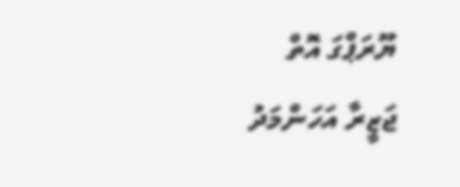ޔޫރަޕްގަ އޮތް
ޖަޒީރާ އަހަންމަދު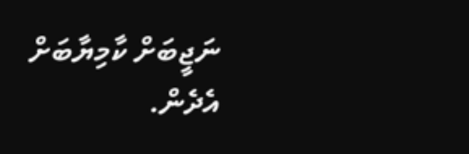ނަޖީބަށް ކާމިޔާބަށް އެދެން.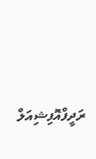ރަދީފްއޮފިޝިއަލް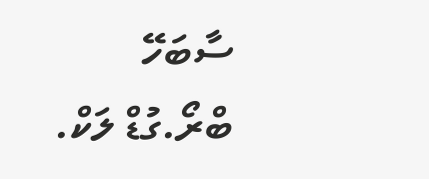ސާބަހޭ ބްރޯ.ގުޑް ލަކް.